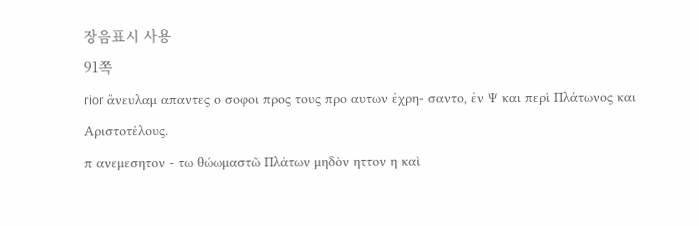장음표시 사용
91쪽
rior ἄνευλαμ απαντες ο σοφοι προς τους προ αυτων ἐχρη- σαντο, ἐν Ψ και περὶ Πλάτωνος και Αριστοτέλους.
π ανεμεσητον - τω θώωμαστῶ Πλάτων μηδὸν ηττον η καὶ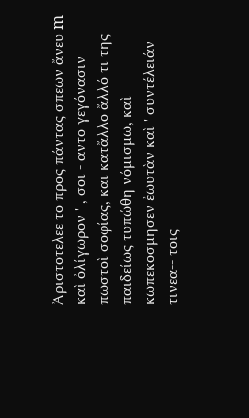Ἀριστοτελεε το προς πάντας σπεων ἄνευ m καὶ ὀλίγωρον ' , σοι - αντο γεγόνασιν πωστοὶ σοφίας, και κατἄλλο ἄλλό τι της παιδείως τυπώθη νόμισμω, καὶ κωπεκοσμησεν ἐωυτὰν καὶ ' συντέλειάν τινεα-- τοις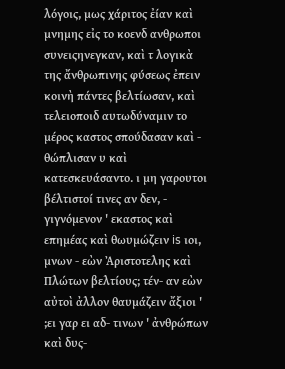λόγοις, μως χάριτος ἐίαν καὶ μνημης εἰς το κοενδ ανθρωποι συνειςηνεγκαν, καὶ τ λογικὰ της ἄνθρωπινης φύσεως ἐπειν κοινὴ πάντες βελτίωσαν, καὶ τελειοποιδ αυτωδύναμιν το μέρος καστος σπούδασαν καὶ - θώπλισαν υ καὶ κατεσκευάσαντο. ι μη γαρουτοι βέλτιστοί τινες αν δεν, - γιγνόμενον ' εκαστος καὶ επημέας καὶ θωυμώζειν is ιοι, μνων - εὼν Ἀριστοτελης καὶ Πλώτων βελτίους; τέν- αν εὼν αὐτοὶ ἀλλον θαυμάζειν ἄξιοι ' ;ει γαρ ει αδ- τινων ' ἀνθρώπων καὶ δυς-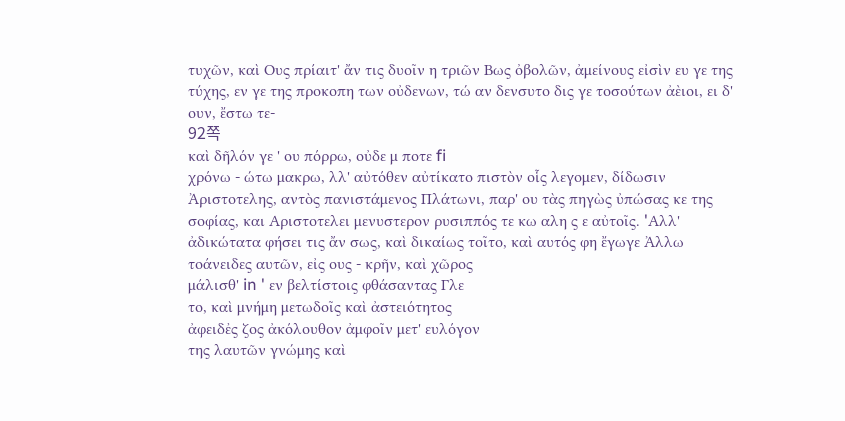τυχῶν, καὶ Ους πρίαιτ' ἄν τις δυοῖν η τριῶν Βως ὀβολῶν, ἀμείνους εἰσὶν ευ γε της τύχης, εν γε της προκοπη των οὐδενων, τώ αν δενσυτο δις γε τοσούτων ἀὲιοι, ει δ' ουν, ἔστω τε-
92쪽
καὶ δῆλόν γε ' ου πόρρω, οὐδε μ ποτε fi
χρόνω - ώτω μακρω, λλ' αὐτόθεν αὐτίκατο πιστὸν οἷς λεγομεν, δίδωσιν Ἀριστοτελης, αντὸς πανιστάμενος Πλάτωνι, παρ' ου τὰς πηγὼς ὐπώσας κε της σοφίας, και Αριστοτελει μενυστερον ρυσιππός τε κω αλη ς ε αὐτοῖς. 'Aλλ' ἀδικώτατα φήσει τις ἄν σως, καὶ δικαίως τοῖτο, καὶ αυτός φη ἔγωγε Ἀλλω τοάνειδες αυτῶν, εἰς ους - κρῆν, καὶ χῶρος
μάλισθ' in ' εν βελτίστοις φθάσαντας Γλε
το, καὶ μνήμη μετωδοῖς καὶ ἀστειότητος
ἀφειδἐς ζος ἀκόλουθον ἀμφοῖν μετ' ευλόγον
της λαυτῶν γνώμης καὶ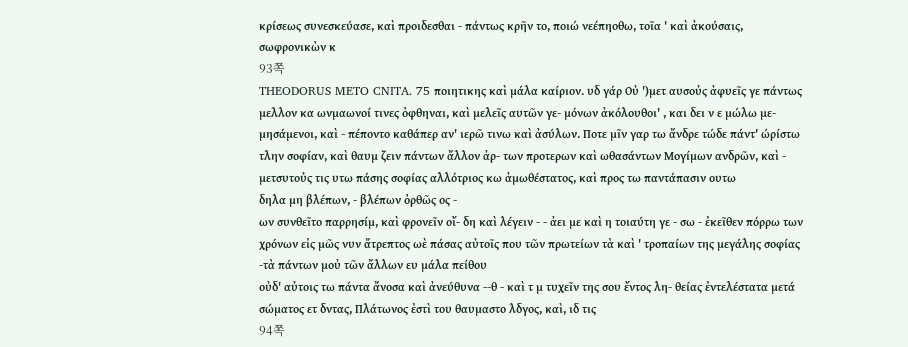κρίσεως συνεσκεύασε, καὶ προιδεσθαι - πάντως κρῆν το, ποιώ νεέπηοθω, τοῖα ' καὶ ἀκούσαις, σωφρονικὼν κ
93쪽
THEODORUS METO CNITA. 75 ποιητικης καὶ μάλα καίριον. υδ γάρ Οὐ ')μετ αυσοὐς ἀφυεῖς γε πάντως μελλον κα ωνμαωνοί τινες ὀφθηναι, καὶ μελεῖς αυτῶν γε- μόνων ἀκόλουθοι' , και δει ν ε μώλω με- μησάμενοι, καὶ - πέποντο καθάπερ αν' ιερῶ τινω καὶ ἀσύλων. Ποτε μῖν γαρ τω ἄνδρε τώδε πάντ' ώρίστω τλην σοφίαν, καὶ θαυμ ζειν πάντων ἄλλον ἀρ- των προτερων καὶ ωθασάντων Moγίμων ανδρῶν, καὶ - μετσυτοὐς τις υτω πάσης σοφίας αλλότριος κω ἀμωθέστατος, καὶ προς τω παντάπασιν ουτω
δηλα μη βλέπων, - βλέπων ὀρθῶς ος -
ων συνθεῖτο παρρησίμ, καὶ φρονεῖν οἴ- δη καὶ λέγειν - - ἀει με καὶ η τοιαύτη γε - σω - ἐκεῖθεν πόρρω των χρόνων εἰς μῶς νυν ἄτρεπτος ωὲ πάσας αὐτοῖς που τῶν πρωτείων τὰ καὶ ' τροπαίων της μεγάλης σοφίας -τὰ πάντων μοὐ τῶν ἄλλων ευ μάλα πείθου
οὐδ' αὐτοις τω πάντα ἄνοσα καὶ ἀνεύθυνα --θ - καὶ τ μ τυχεῖν της σου ἔντος λη- θείας ἐντελέστατα μετά σώματος ετ δντας, Πλάτωνος ἐστὶ του θαυμαστο λδγος, καὶ, ιδ τις
94쪽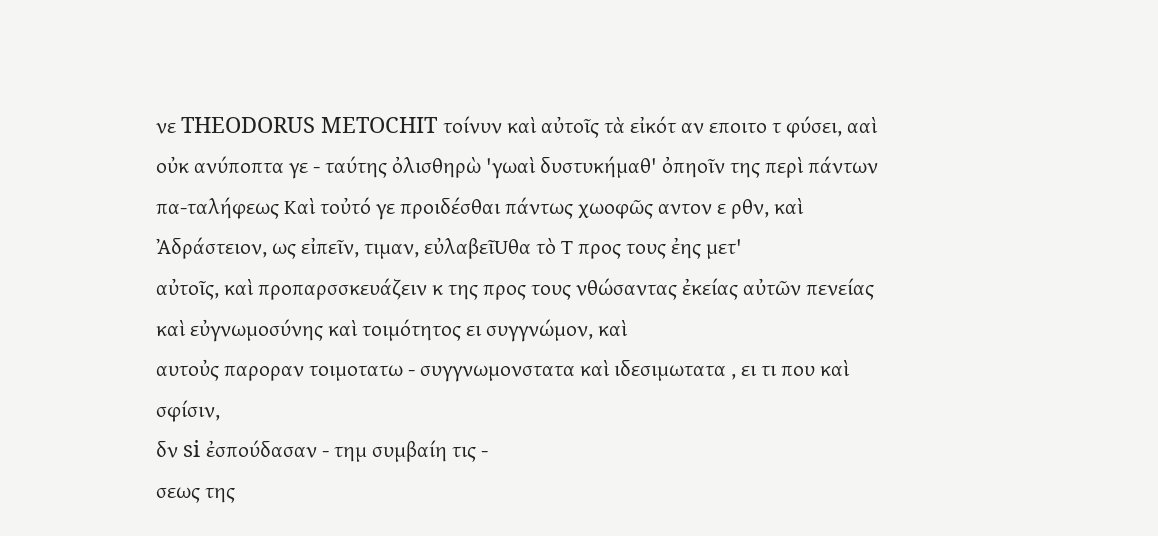νε THEODORUS METOCHIT τοίνυν καὶ αὐτοῖς τὰ εἰκότ αν εποιτο τ φύσει, ααὶ οὐκ ανύποπτα γε - ταύτης ὀλισθηρὼ 'γωαὶ δυστυκήμαθ' ὀπηοῖν της περὶ πάντων πα-ταλήφεως Καὶ τοὐτό γε προιδέσθαι πάντως χωοφῶς αντον ε ρθν, καὶ Ἀδράστειον, ως εἰπεῖν, τιμαν, εὐλαβεῖUθα τὸ Τ προς τους ἐης μετ'
αὐτοῖς, καὶ προπαρσσκευάζειν κ της προς τους νθώσαντας ἐκείας αὐτῶν πενείας καὶ εὐγνωμοσύνης καὶ τοιμότητος ει συγγνώμον, καὶ
αυτοὐς παροραν τοιμοτατω - συγγνωμονστατα καὶ ιδεσιμωτατα , ει τι που καὶ σφίσιν,
δν si ἐσπούδασαν - τημ συμβαίη τις -
σεως της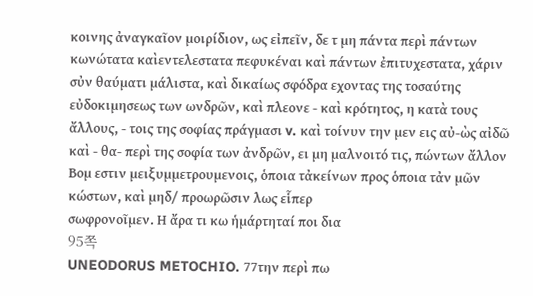κοινης ἀναγκαῖον μοιρίδιον, ως εἰπεῖν, δε τ μη πάντα περὶ πάντων κωνώτατα καὶεντελεστατα πεφυκέναι καὶ πάντων ἐπιτυχεστατα, χάριν σὐν θαύματι μάλιστα, καὶ δικαίως σφόδρα εχοντας της τοσαύτης εὐδοκιμησεως των ωνδρῶν, καὶ πλεονε - καὶ κρότητος, η κατὰ τους ἄλλους, - τοις της σοφίας πράγμασι v. καὶ τοίνυν την μεν εις αὐ-ὼς αἰδῶ καὶ - θα- περὶ της σοφία των ἀνδρῶν, ει μη μαλνοιτό τις, πώντων ἄλλον Βομ εστιν μειξυμμετρουμενοις, ὁποια τἀκείνων προς ὁποια τἀν μῶν κώστων, καὶ μηδ/ προωρῶσιν λως εἷπερ
σωφρονοῖμεν. Η ἄρα τι κω ἡμάρτηταί ποι δια
95쪽
UNEODORUS METOCHIO. 77την περὶ πω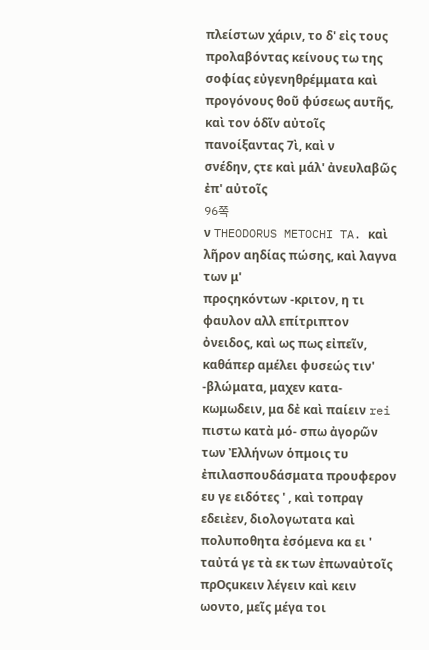πλείστων χάριν, το δ' εἰς τους προλαβόντας κείνους τω της σοφίας εὐγενηθρέμματα καὶ προγόνους θοῦ φύσεως αυτῆς, καὶ τον ὁδῖν αὐτοῖς πανοίξαντας 7ὶ, καὶ ν
σνέδην, ςτε καὶ μάλ' ἀνευλαβῶς ἐπ' αὐτοῖς
96쪽
ν THEODORUS METOCHI TA. καὶ λῆρον αηδίας πώσης, καὶ λαγνα των μ'
προςηκόντων -κριτον, η τι φαυλον αλλ επίτριπτον ὀνειδος, καὶ ως πως εἰπεῖν, καθάπερ αμέλει φυσεώς τιν' -βλώματα, μαχεν κατα- κωμωδειν, μα δἐ καὶ παίειν rei πιστω κατὰ μό- σπω ἀγορῶν των Ἐλλήνων ὁπμοις τυ ἐπιλασπουδάσματα προυφερον ευ γε ειδότες ' , καὶ τοπραγ εδειὲεν, διολογωτατα καὶ πολυποθητα ἐσόμενα κα ει ' ταὐτά γε τὰ εκ των ἐπωναὐτοῖς πρOςuκειν λέγειν καὶ κειν ωοντο, μεῖς μέγα τοι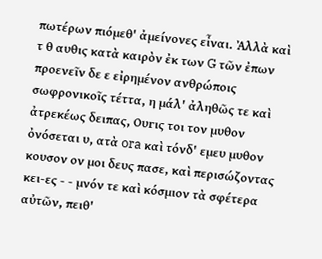πωτέρων πιόμεθ' ἀμείνονες εἶναι. Ἀλλὰ καὶ τ θ αυθις κατὰ καιρὸν ἐκ των G τῶν ἐπων προενεῖν δε ε εἰρημένον ανθρώποις σωφρονικοῖς τέττα, η μάλ' ἀληθῶς τε καὶ ἀτρεκέως δειπας, Ουrις τοι τον μυθον ὀνόσεται υ, ατὰ ora καὶ τόνδ' εμευ μυθον κουσον ον μοι δευς πασε, καὶ περισώζοντας κει-ες - - μνόν τε καὶ κόσμιον τὰ σφέτερα αὐτῶν, πειθ'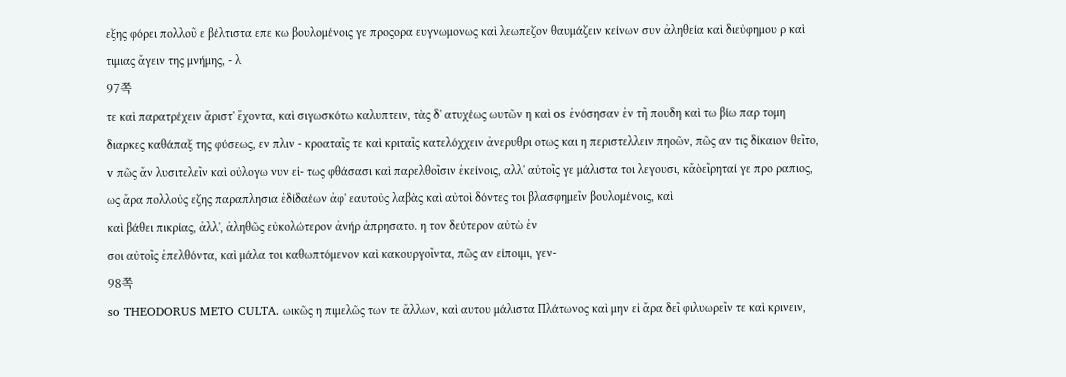εξης φόρει πολλοῦ ε βέλτιστα επε κω βουλομένοις γε προςορα ευγνωμονως καὶ λεωπεζον θαυμάζειν κείνων συν ἀληθεία καὶ διεὐφημου ρ καὶ τιμιας ἄγειν της μνήμης, - λ
97쪽
τε καὶ παρατρέχειν ἄριστ' ἔχοντα, καὶ σιγωσκότω καλυπτειν, τὰς δ' ατυχέως ωυτῶν η καὶ os ἐνόσησαν ἐν τῆ πουδη καὶ τω βίω παρ τομη διαρκες καθάπαξ της φύσεως, εν πλιν - κροαταῖς τε καὶ κριταῖς κατελόχχειν ἀνερυθρι oτως και η περιστελλειν πηοῶν, πῶς αν τις δίκαιον θεῖτο, v πῶς ἄν λυσιτελεῖν καὶ οὐλογω νυν εἱ- τως φθάσασι καὶ παρελθοῖσιν ἐκείνοις, αλλ' αὐτοῖς γε μάλιστα τοι λεγουσι, κἄὸεῖρηταί γε προ ραπιος, ως ἄρα πολλοὐς εζης παραπλησια ἐδίδαέων ἀφ' εαυτοὐς λαβὰς καὶ αὐτοὶ δόντες τοι βλασφημεῖν βουλομένοις, καὶ
καὶ βάθει πικρίας, ἀλλ', ἀληθῶς εὐκολώτερον ἀνήρ ἀπρησατο. η τον δεύτερον αὐτὼ ἐν
σοι αὐτοῖς ἐπελθόντα, καὶ μάλα τοι καθωπτόμενον καὶ κακουργοῖντα, πῶς αν είποιμι, γεν-
98쪽
so THEODORUS METO CULTA. ωικῶς η πιμελῶς των τε ἄλλων, καὶ αυτου μάλιστα Πλάτωνος καὶ μην εἰ ἄρα δεῖ φιλυωρεῖν τε καὶ κρινειν,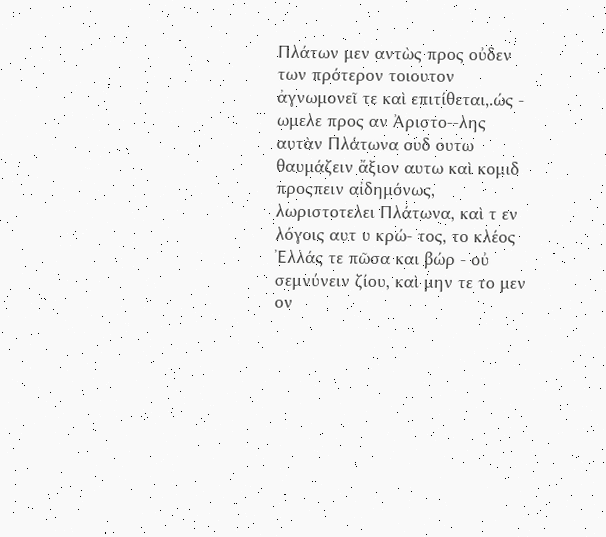Πλάτων μεν αντὼς προς οὐδεν των πρότερον τοιουτον ἀγνωμονεῖ τε καὶ επιτίθεται,.ώς - ωμελε προς αν Ἀριστο--λης αυτὰν Πλάτωνα ουδ ουτω θαυμάζειν ἄξιον αυτω καὶ κομιδ προςπειν αἰδημόνως, λωριστοτελει Πλάτωνα, καὶ τ εν λόγοις αυτ υ κρώ- τος, το κλέος Ἐλλάς τε πῶσα και βώρ - οὐ σεμνύνειν ζίου, καὶ μην τε το μεν ον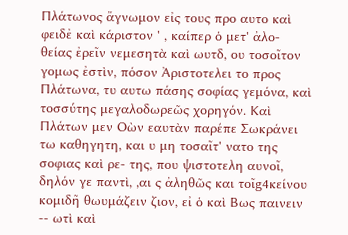Πλάτωνος ἄγνωμον εἰς τους προ αυτο καὶ φειδἐ καὶ κάριστον ' , καίπερ ὁ μετ' ἀλο- θείας ἐρεῖν νεμεσητὰ καὶ ωυτδ, ου τοσοῖτον γομως ἐστὶν, πόσον Ἀριστοτελει το προς Πλάτωνα, τυ αυτω πάσης σοφίας γεμόνα, καὶ τοσσύτης μεγαλοδωρεῶς χορηγόν. Καὶ Πλάτων μεν Oὼν εαυτὰν παρέπε Σωκράνει τω καθηγητη, και υ μη τοσαῖτ' νατο της σοφιας καὶ ρε- της, που ψιστοτελη αυνοῖ, δηλόν γε παντὶ, ,αι ς ἀληθῶς και τοῖg4κείνου κομιδῆ θωυμάζειν ζιον, εἰ ὁ καὶ Βως παινειν -- ωτὶ καὶ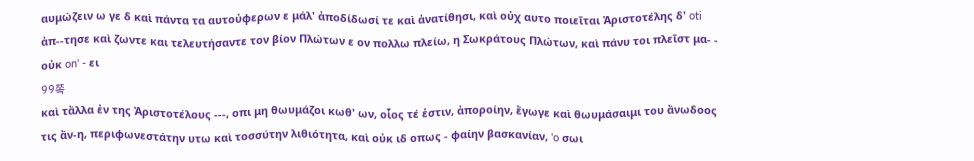αυμώζειν ω γε δ καὶ πάντα τα αυτοὐφερων ε μάλ' ἀποδίδωσί τε καὶ ἀνατίθησι, καὶ οὐχ αυτο ποιεῖται Ἀριστοτέλης δ' oti ἀπ--τησε καὶ ζωντε και τελευτήσαντε τον βίον Πλώτων ε ον πολλω πλείω, η Σωκράτους Πλώτων, καὶ πάνυ τοι πλεῖστ μα- - οὐκ on' - ει
99쪽
καὶ τἄλλα ἐν της Ἀριστοτέλους ---, οπι μη θωυμάζοι κωθ' ων, οἷος τέ ἐστιν, ἀποροίην, ἔγωγε καὶ θωυμάσαιμι του ἄνωδοος τις ἄν-η, περιφωνεστάτην υτω καὶ τοσσύτην λιθιότητα, καὶ οὐκ ιδ οπως - φαίην βασκανίαν, 'o σωι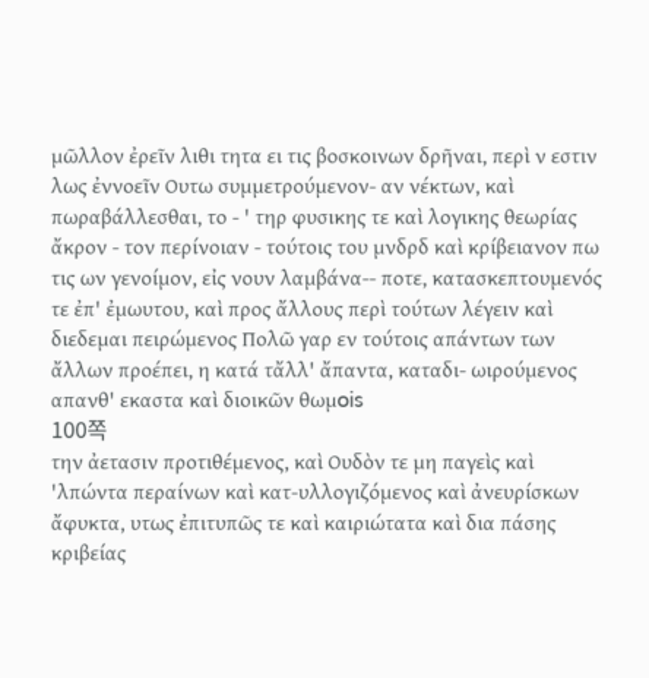μῶλλον ἐρεῖν λιθι τητα ει τις βοσκοινων δρῆναι, περὶ ν εστιν λως ἐννοεῖν Ουτω συμμετρούμενον- αν νέκτων, καὶ πωραβάλλεσθαι, το - ' τηρ φυσικης τε καὶ λογικης θεωρίας ἄκρον - τον περίνοιαν - τούτοις του μνδρδ καὶ κρίβειανον πω τις ων γενοίμον, εἰς νουν λαμβάνα-- ποτε, κατασκεπτουμενός τε ἐπ' ἐμωυτου, καὶ προς ἄλλους περὶ τούτων λέγειν καὶ διεδεμαι πειρώμενος Πολῶ γαρ εν τούτοις απάντων των ἄλλων προέπει, η κατά τἄλλ' ἄπαντα, καταδι- ωιρούμενος απανθ' εκαστα καὶ διοικῶν θωμois
100쪽
την ἀετασιν προτιθέμενος, καὶ Ουδὸν τε μη παγεὶς καὶ 'λπώντα περαίνων καὶ κατ-υλλογιζόμενος καὶ ἀνευρίσκων ἄφυκτα, υτως ἐπιτυπῶς τε καὶ καιριώτατα καὶ δια πάσης κριβείας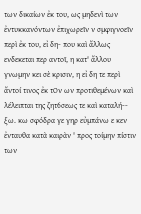των δικαίων ἐκ του, ως μηδενὶ των ἐντυκκανόντων ἐπιχωρεῖν ν σμφιγνοεῖν περὶ ἐκ του, εἰ δη- που καὶ ἄλλως ενδεκεται περ αντοῖ, η κατ' ἄλλου γνωμην κει σὲ κρισιν, η εἰ δη τε περὶ ἄντοί τινος ἐκ τOν ων προτιθεμένων καὶ λέλειπται της ζητ6σεως τε καὶ καταλή-- ξω. κω σφόδρα γε γηρ εὐμπάνω ε κεν ἐνταυθα κατὰ καιρὰν ' προς τοίμην πίστιν των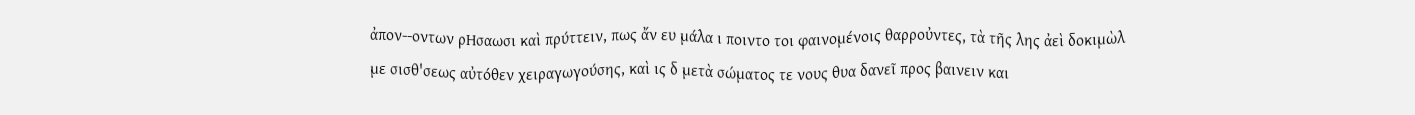ἀπον--οντων ρΗσαωσι καὶ πρύττειν, πως ἄν ευ μάλα ι ποιντο τοι φαινομένοις θαρροὐντες, τὰ τῆς λης ἀεὶ δοκιμὼλ με σισθ'σεως αὐτόθεν χειραγωγούσης, καὶ ις δ μετὰ σώματος τε νους θυα δανεῖ προς βαινειν και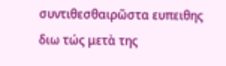συντιθεσθαιρῶστα ευπειθης διω τώς μετὰ της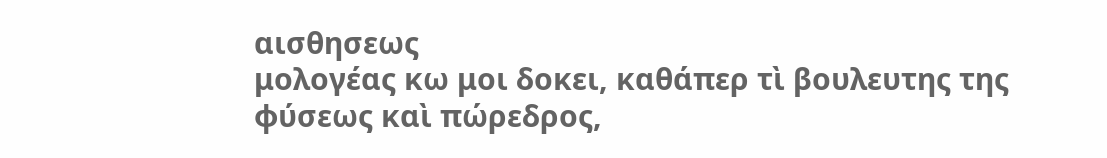αισθησεως
μολογέας κω μοι δοκει, καθάπερ τὶ βουλευτης της φύσεως καὶ πώρεδρος,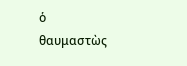ὁ θαυμαστὼς